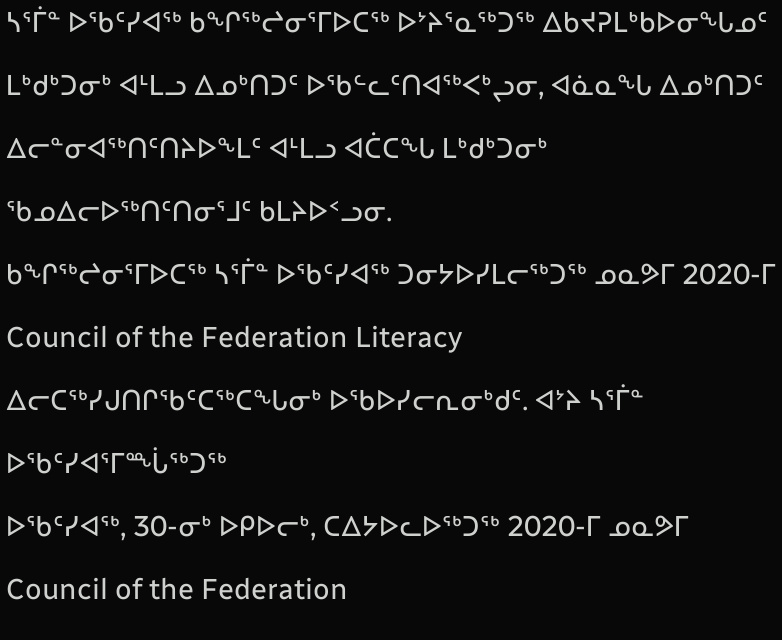ᓴᕐᒦᓐ ᐅᖃᑦᓯᐊᖅ ᑲᖏᖅᖠᓂᕐᒥᐅᑕᖅ ᐅᔾᔨᕐᓇᖅᑐᖅ ᐃᑲᔪᕈᒪᒃᑲᐅᓂᖓᓄᑦ ᒪᒃᑯᒃᑐᓂᒃ ᐊᒻᒪᓗ ᐃᓄᒃᑎᑐᑦ ᐅᖃᓪᓚᑦᑎᐊᖅᐸᒃᖢᓂ, ᐊᓈᓇᖓ ᐃᓄᒃᑎᑐᑦ ᐃᓕᓐᓂᐊᖅᑎᑦᑎᔨᐅᖕᒪᑦ ᐊᒻᒪᓗ ᐊᑖᑕᖓ ᒪᒃᑯᒃᑐᓂᒃ ᖃᓄᐃᓕᐅᖅᑎᑦᑎᓂᕐᒧᑦ ᑲᒪᔨᐅᑉᓗᓂ.
ᑲᖏᖅᖠᓂᕐᒥᐅᑕᖅ ᓴᕐᒦᓐ ᐅᖃᑦᓯᐊᖅ ᑐᓂᔭᐅᓯᒪᓕᖅᑐᖅ ᓄᓇᕗᒥ 2020-ᒥ Council of the Federation Literacy ᐃᓕᑕᖅᓯᒍᑎᒋᖃᑦᑕᖅᑕᖓᓂᒃ ᐅᖃᐅᓯᓕᕆᓂᒃᑯᑦ. ᐊᔾᔨ ᓴᕐᒦᓐ ᐅᖃᑦᓯᐊᕐᒥᙶᖅᑐᖅ
ᐅᖃᑦᓯᐊᖅ, 30-ᓂᒃ ᐅᑭᐅᓕᒃ, ᑕᐃᔭᐅᓚᐅᖅᑐᖅ 2020-ᒥ ᓄᓇᕗᒥ Council of the Federation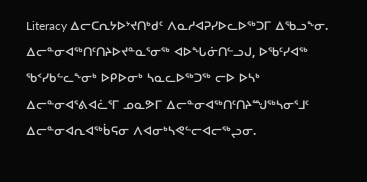Literacy ᐃᓕᑕᕆᔭᐅᔾᔪᑎᒃᑯᑦ ᐱᓇᓱᐊᕈᓯᐅᓚᐅᖅᑐᒥ ᐃᖃᓗᖕᓂ.
ᐃᓕᓐᓂᐊᖅᑎᑦᑎᔨᐅᔪᓐᓇᕐᓂᖅ ᐊᐅᖓᓃᑎᓪᓗᒍ, ᐅᖃᑦᓯᐊᖅ ᖃᑉᓯᑲᓪᓚᖕᓂᒃ ᐅᑭᐅᓂᒃ ᓴᓇᓚᐅᖅᑐᖅ ᓕᐅ ᐅᓴᒃ ᐃᓕᓐᓂᐊᕐᕕᐊᓛᕐᒥ ᓄᓇᕗᒥ ᐃᓕᓐᓂᐊᖅᑎᑦᑎᔨᙳᖅᓴᓂᕐᒧᑦ ᐃᓕᓐᓂᐊᕆᐊᖅᑳᕋᓂ ᐱᐊᓂᒃᓴᕙᓪᓕᐊᓕᖅᖢᓂ.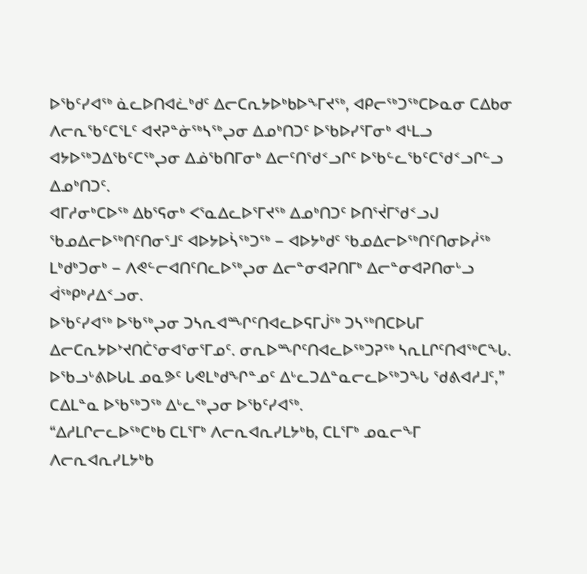ᐅᖃᑦᓯᐊᖅ ᓈᓚᐅᑎᐊᓛᒃᑯᑦ ᐃᓕᑕᕆᔭᐅᒃᑲᐅᖕᒥᔪᖅ, ᐊᑭᓕᖅᑐᖅᑕᐅᓇᓂ ᑕᐃᑲᓂ ᐱᓕᕆᖃᑦᑕᕐᒪᑦ ᐊᔪᕈᓐᓃᖅᓴᖅᖢᓂ ᐃᓄᒃᑎᑐᑦ ᐅᖃᐅᓯᕐᒥᓂᒃ ᐊᒻᒪᓗ ᐊᔭᐅᖅᑐᐃᖃᑦᑕᖅᖢᓂ ᐃᓅᖃᑎᒥᓂᒃ ᐃᓕᑦᑎᖁᑉᓗᒋᑦ ᐅᖃᓪᓚᖃᑦᑕᖁᑉᓗᒋᓪᓗ ᐃᓄᒃᑎᑐᑦ.
ᐊᒥᓱᓂᒃᑕᐅᖅ ᐃᑲᕐᕋᓂᒃ ᐸᕐᓇᐃᓚᐅᕐᒥᔪᖅ ᐃᓄᒃᑎᑐᑦ ᐅᑎᕐᔫᒥᖁᑉᓗᒍ ᖃᓄᐃᓕᐅᖅᑎᑦᑎᓂᕐᒧᑦ ᐊᐅᔭᐅᓵᖅᑐᖅ − ᐊᐅᔭᒃᑯᑦ ᖃᓄᐃᓕᐅᖅᑎᑦᑎᓂᐅᓲᖅ ᒪᒃᑯᒃᑐᓂᒃ − ᐱᕙᓪᓕᐊᑎᑦᑎᓚᐅᖅᖢᓂ ᐃᓕᓐᓂᐊᕈᑎᒥᒃ ᐃᓕᓐᓂᐊᕈᑎᓂᒡᓗ ᐋᖅᑭᒃᓱᐃᑉᓗᓂ.
ᐅᖃᑦᓯᐊᖅ ᐅᖃᖅᖢᓂ ᑐᓴᕆᐊᙱᑦᑎᐊᓚᐅᕋᒥᒎᖅ ᑐᓴᖅᑎᑕᐅᒐᒥ ᐃᓕᑕᕆᔭᐅᔾᔪᑎᑖᕐᓂᐊᕐᓂᕐᒥᓄᑦ. ᓂᕆᐅᙱᑦᑎᐊᓚᐅᖅᑐᕈᖅ ᓴᕆᒪᒋᑦᑎᐊᖅᑕᖓ.
ᐅᖃᓗᒡᕕᐅᒐᒪ ᓄᓇᕗᑦ ᒐᕙᒪᒃᑯᖏᓐᓄᑦ ᐃᒡᓚᑐᐃᓐᓇᓕᓚᐅᖅᑐᖓ ᖁᕕᐊᓱᒧᑦ,” ᑕᐃᒪᓐᓇ ᐅᖃᖅᑐᖅ ᐃᒡᓚᖅᖢᓂ ᐅᖃᑦᓯᐊᖅ.
“ᐃᓱᒪᒋᓕᓚᐅᖅᑕᒃᑲ ᑕᒪᕐᒥᒃ ᐱᓕᕆᐊᕆᓯᒪᔭᒃᑲ, ᑕᒪᕐᒥᒃ ᓄᓇᓕᖕᒥ ᐱᓕᕆᐊᕆᓯᒪᔭᒃᑲ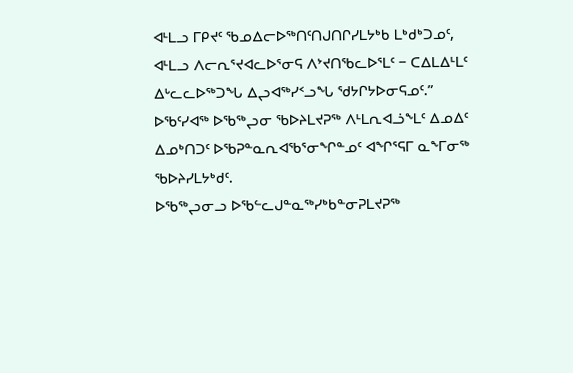ᐊᒻᒪᓗ ᒥᑭᔪᑦ ᖃᓄᐃᓕᐅᖅᑎᑦᑎᒍᑎᒋᓯᒪᔭᒃᑲ ᒪᒃᑯᒃᑐᓄᑦ, ᐊᒻᒪᓗ ᐱᓕᕆᕐᔪᐊᓚᐅᕐᓂᕋ ᐱᔾᔪᑎᖃᓚᐅᕐᒪᑦ − ᑕᐃᒪᐃᒻᒪᑦ ᐃᒡᓚᓚᐅᖅᑐᖓ ᐃᖢᐊᖅᓯᑉᓗᖓ ᖁᔭᒋᔭᐅᓂᕋᓄᑦ.”
ᐅᖃᑦᓯᐊᖅ ᐅᖃᖅᖢᓂ ᖃᐅᔨᒪᔪᕈᖅ ᐱᒻᒪᕆᐊᓘᖕᒪᑦ ᐃᓄᐃᑦ ᐃᓄᒃᑎᑐᑦ ᐅᖃᕈᓐᓇᕆᐊᖃᕐᓂᖏᓐᓄᑦ ᐊᖏᕐᕋᒥ ᓇᖕᒥᓂᖅ ᖃᐅᔨᓯᒪᔭᒃᑯᑦ.
ᐅᖃᖅᖢᓂᓗ ᐅᖃᓪᓚᒍᓐᓇᖅᓯᒃᑲᓐᓂᕈᒪᔪᕈᖅ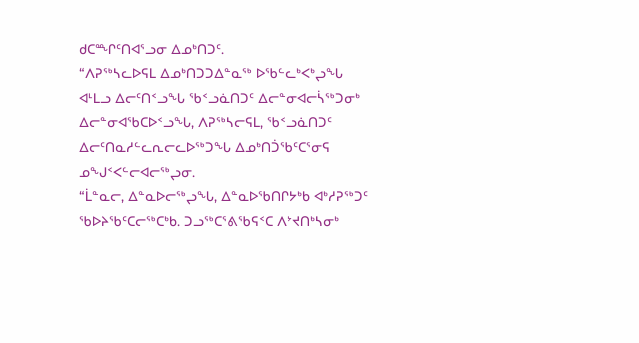ᑯᑕᙱᑦᑎᐊᕐᓗᓂ ᐃᓄᒃᑎᑐᑦ.
“ᐱᕈᖅᓴᓚᐅᕋᒪ ᐃᓄᒃᑎᑐᑐᐃᓐᓇᖅ ᐅᖃᓪᓚᒃᐸᒃᖢᖓ ᐊᒻᒪᓗ ᐃᓕᑦᑎᑉᓗᖓ ᖃᑉᓗᓈᑎᑐᑦ ᐃᓕᓐᓂᐊᓕᓵᖅᑐᓂᒃ ᐃᓕᓐᓂᐊᖃᑕᐅᑉᓗᖓ, ᐱᕈᖅᓴᓕᕋᒪ, ᖃᑉᓗᓈᑎᑐᑦ ᐃᓕᑦᑎᓇᓱᓪᓚᕆᓕᓚᐅᖅᑐᖓ ᐃᓄᒃᑎᑑᖃᑦᑕᕐᓂᕋ ᓄᖑᑉᐸᓪᓕᐊᓕᖅᖢᓂ.
“ᒫᓐᓇᓕ, ᐃᓐᓇᐅᓕᖅᖢᖓ, ᐃᓐᓇᐅᖃᑎᒋᔭᒃᑲ ᐊᒃᓱᕈᖅᑐᑦ ᖃᐅᔨᖃᑦᑕᓕᖅᑕᒃᑲ. ᑐᓗᖅᑕᕐᕕᖃᕋᑉᑕ ᐱᔾᔪᑎᒃᓴᓂᒃ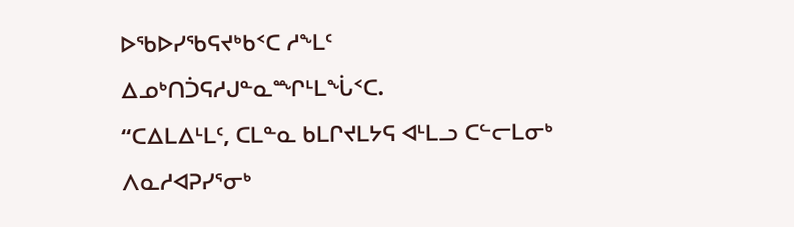ᐅᖃᐅᓯᖃᕋᔪᒃᑲᑉᑕ ᓱᖕᒪᑦ ᐃᓄᒃᑎᑑᕋᓱᒍᓐᓇᙱᒻᒪᖔᑉᑕ.
“ᑕᐃᒪᐃᒻᒪᑦ, ᑕᒪᓐᓇ ᑲᒪᒋᔪᒪᔭᕋ ᐊᒻᒪᓗ ᑕᓪᓕᒪᓂᒃ ᐱᓇᓱᐊᕈᓯᕐᓂᒃ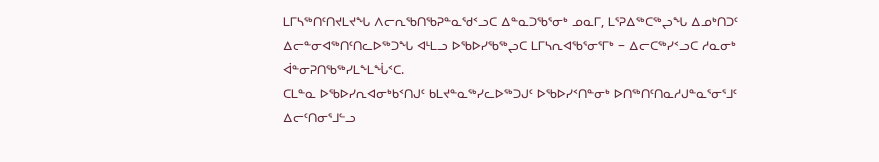ᒪᒥᓴᖅᑎᑦᑎᔪᒪᔪᖓ ᐱᓕᕆᖃᑎᖃᕈᓐᓇᖁᑉᓗᑕ ᐃᓐᓇᑐᖃᕐᓂᒃ ᓄᓇᒥ, ᒪᕐᕈᐃᖅᑕᖅᖢᖓ ᐃᓄᒃᑎᑐᑦ ᐃᓕᓐᓂᐊᖅᑎᑦᑎᓚᐅᖅᑐᖓ ᐊᒻᒪᓗ ᐅᖃᐅᓯᖃᖅᖢᑕ ᒪᒥᓴᕆᐊᖃᕐᓂᕐᒥᒃ − ᐃᓕᑕᖅᓯᑉᓗᑕ ᓱᓇᓂᒃ ᐋᓐᓂᕈᑎᖃᖅᓯᒪᖕᒪᖔᑉᑕ.
ᑕᒪᓐᓇ ᐅᖃᐅᓯᕆᐊᓂᒃᑲᑉᑎᒍᑦ ᑲᒪᔪᓐᓇᖅᓯᓚᐅᖅᑐᒍᑦ ᐅᖃᐅᓯᑉᑎᓐᓂᒃ ᐅᑎᖅᑎᑦᑎᓇᓱᒍᓐᓇᕐᓂᕐᒧᑦ ᐃᓕᑦᑎᓂᕐᒧᓪᓗ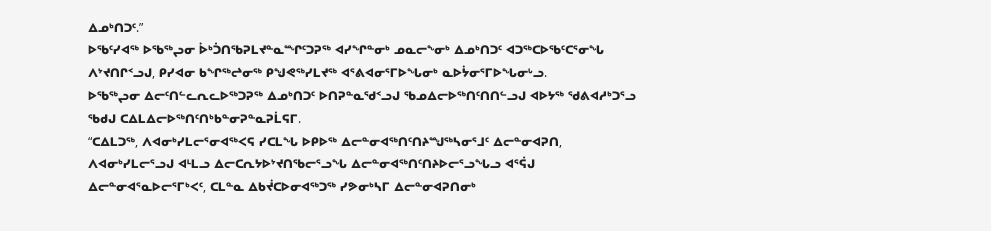ᐃᓄᒃᑎᑐᑦ.”
ᐅᖃᑦᓯᐊᖅ ᐅᖃᖅᖢᓂ ᐆᒃᑑᑎᖃᕈᒪᔪᓐᓇᙱᑦᑐᕈᖅ ᐊᓯᖏᓐᓂᒃ ᓄᓇᓕᖕᓂᒃ ᐃᓄᒃᑎᑐᑦ ᐊᑐᖅᑕᐅᖃᑦᑕᕐᓂᖓ ᐱᔾᔪᑎᒋᑉᓗᒍ, ᑭᓯᐊᓂ ᑲᖏᖅᖠᓂᖅ ᑭᖑᕙᖅᓯᒪᔪᖅ ᐊᕐᕕᐊᓂᕐᒥᐅᖓᓂᒃ ᓇᐅᔮᓂᕐᒥᐅᖓᓂᒡᓗ.
ᐅᖃᖅᖢᓂ ᐃᓕᑦᑎᓪᓚᕆᓚᐅᖅᑐᕈᖅ ᐃᓄᒃᑎᑐᑦ ᐅᑎᕈᓐᓇᖁᑉᓗᒍ ᖃᓄᐃᓕᐅᖅᑎᑦᑎᑎᓪᓗᒍ ᐊᐅᔭᖅ ᖁᕕᐊᓱᒃᑐᕐᓗ ᖃᑯᒍ ᑕᐃᒪᐃᓕᐅᖅᑎᑦᑎᒃᑲᓐᓂᕈᓐᓇᕈᒫᕋᒥ.
“ᑕᐃᒪᑐᖅ, ᐱᐊᓂᒃᓯᒪᓕᕐᓂᐊᖅᐸᕋ ᓯᑕᒪᖓ ᐅᑭᐅᖅ ᐃᓕᓐᓂᐊᖅᑎᑦᑎᔨᙳᖅᓴᓂᕐᒧᑦ ᐃᓕᓐᓂᐊᕈᑎ, ᐱᐊᓂᒃᓯᒪᓕᕐᓗᒍ ᐊᒻᒪᓗ ᐃᓕᑕᕆᔭᐅᔾᔪᑎᖃᓕᕐᓗᖓ ᐃᓕᓐᓂᐊᖅᑎᑦᑎᔨᐅᓕᕐᓗᖓᓗ ᐊᕐᕌᒍ ᐃᓕᓐᓂᐊᕐᓇᐅᓕᕐᒥᒃᐸᑦ, ᑕᒪᓐᓇ ᐃᑲᔫᑕᐅᓂᐊᖅᑐᖅ ᓯᕗᓂᒃᓴᒥ ᐃᓕᓐᓂᐊᕈᑎᓂᒃ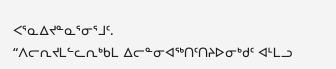ᐸᕐᓇᐃᔪᓐᓇᕐᓂᕐᒧᑦ.
“ᐱᓕᕆᔪᒪᓪᓚᕆᒃᑲᒪ ᐃᓕᓐᓂᐊᖅᑎᑦᑎᔨᐅᓂᒃᑯᑦ ᐊᒻᒪᓗ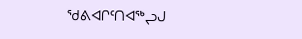ᖁᕕᐊᒋᑦᑎᐊᖅᖢᒍ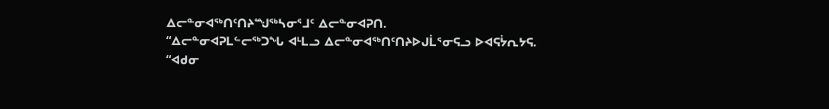ᐃᓕᓐᓂᐊᖅᑎᑦᑎᔨᙳᖅᓴᓂᕐᒧᑦ ᐃᓕᓐᓂᐊᕈᑎ.
“ᐃᓕᓐᓂᐊᕈᒪᓪᓕᖅᑐᖓ ᐊᒻᒪᓗ ᐃᓕᓐᓂᐊᖅᑎᑦᑎᔨᐅᒍᒫᕐᓂᕋᓗ ᐅᐊᕋᔮᕆᔭᕋ.
“ᐊᑯᓂ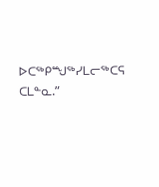ᐅᑕᖅᑭᙳᖅᓯᒪᓕᖅᑕᕋ ᑕᒪᓐᓇ.”